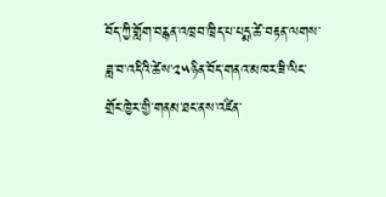བོད་ཀྱི་གློག་བརྙན་འཁྲབ་ཁྲིད་པ་པདྨ་ཚེ་བརྟན་ལགས་ཟླ་བ་འདིའི་ཚེས་༢༥ཉིན་བོད་གནའ་མཁར་ཟི་ལིང་གྲོང་ཁྱེར་གྱི་གནམ་ཐང་ནས་འཛིན་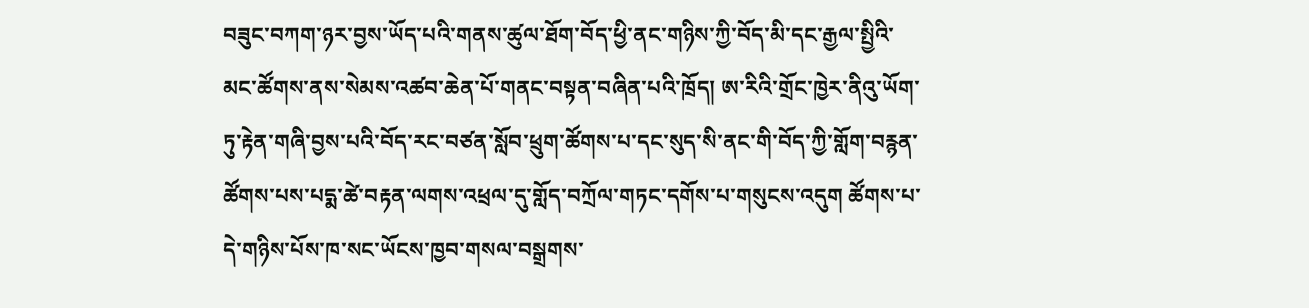བཟུང་བཀག་ཉར་བྱས་ཡོད་པའི་གནས་ཚུལ་ཐོག་བོད་ཕྱི་ནང་གཉིས་ཀྱི་བོད་མི་དང་རྒྱལ་སྤྱིའི་མང་ཚོགས་ནས་སེམས་འཚབ་ཆེན་པོ་གནང་བསྟན་བཞིན་པའི་ཁྲོད། ཨ་རིའི་གྲོང་ཁྱེར་ནིའུ་ཡོག་ཏུ་རྟེན་གཞི་བྱས་པའི་བོད་རང་བཙན་སློབ་ཕྲུག་ཚོགས་པ་དང་སུད་སི་ནང་གི་བོད་ཀྱི་གློག་བརྙན་ཚོགས་པས་པདྨ་ཚེ་བརྟན་ལགས་འཕྲལ་དུ་གློད་བཀྲོལ་གཏང་དགོས་པ་གསུངས་འདུག ཚོགས་པ་དེ་གཉིས་པོས་ཁ་སང་ཡོངས་ཁྱབ་གསལ་བསྒྲགས་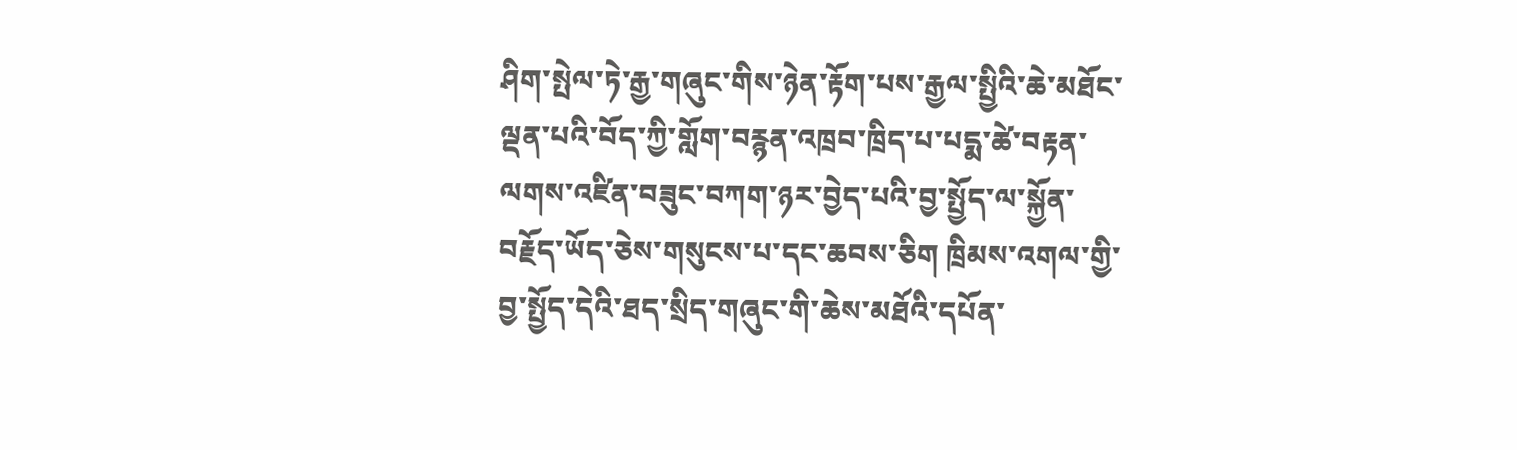ཤིག་སྤེལ་ཏེ་རྒྱ་གཞུང་གིས་ཉེན་རྟོག་པས་རྒྱལ་སྤྱིའི་ཆེ་མཐོང་ལྡན་པའི་བོད་ཀྱི་གློག་བརྙན་འཁྲབ་ཁྲིད་པ་པདྨ་ཚེ་བརྟན་ལགས་འཛིན་བཟུང་བཀག་ཉར་བྱེད་པའི་བྱ་སྤྱོད་ལ་སྐྱོན་བརྗོད་ཡོད་ཅེས་གསུངས་པ་དང་ཆབས་ཅིག ཁྲིམས་འགལ་གྱི་བྱ་སྤྱོད་དེའི་ཐད་སྲིད་གཞུང་གི་ཆེས་མཐོའི་དཔོན་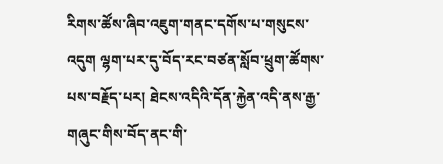རིགས་ཚོས་ཞིབ་འཇུག་གནང་དགོས་པ་གསུངས་འདུག ལྷག་པར་དུ་བོད་རང་བཙན་སློབ་ཕྲུག་ཚོགས་པས་བརྗོད་པར། ཐེངས་འདིའི་དོན་རྐྱེན་འདི་ནས་རྒྱ་གཞུང་གིས་བོད་ནང་གི་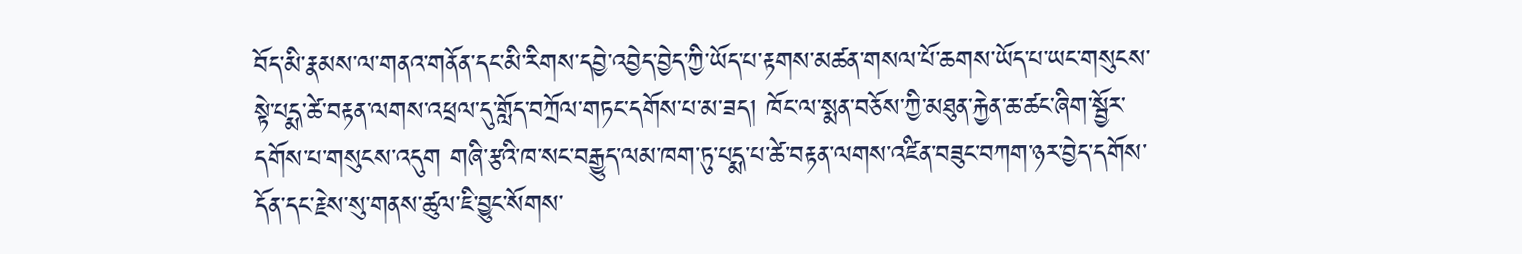བོད་མི་རྣམས་ལ་གནའ་གནོན་དང་མི་རིགས་དབྱེ་འབྱེད་བྱེད་ཀྱི་ཡོད་པ་རྟགས་མཚན་གསལ་པོ་ཆགས་ཡོད་པ་ཡང་གསུངས་སྟེ་པདྨ་ཚེ་བརྟན་ལགས་འཕྲལ་དུ་གློད་བཀྲོལ་གཏང་དགོས་པ་མ་ཟད། ཁོང་ལ་སྨན་བཅོས་ཀྱི་མཐུན་རྐྱེན་ཆ་ཚང་ཞིག་སྦྱོར་དགོས་པ་གསུངས་འདུག གཞི་རྩའི་ཁ་སང་བརྒྱུད་ལམ་ཁག་ཏུ་པདྨ་པ་ཚེ་བརྟན་ལགས་འཛིན་བཟུང་བཀག་ཉར་བྱེད་དགོས་དོན་དང་རྗེས་སུ་གནས་ཚུལ་ཇི་བྱུང་སོགས་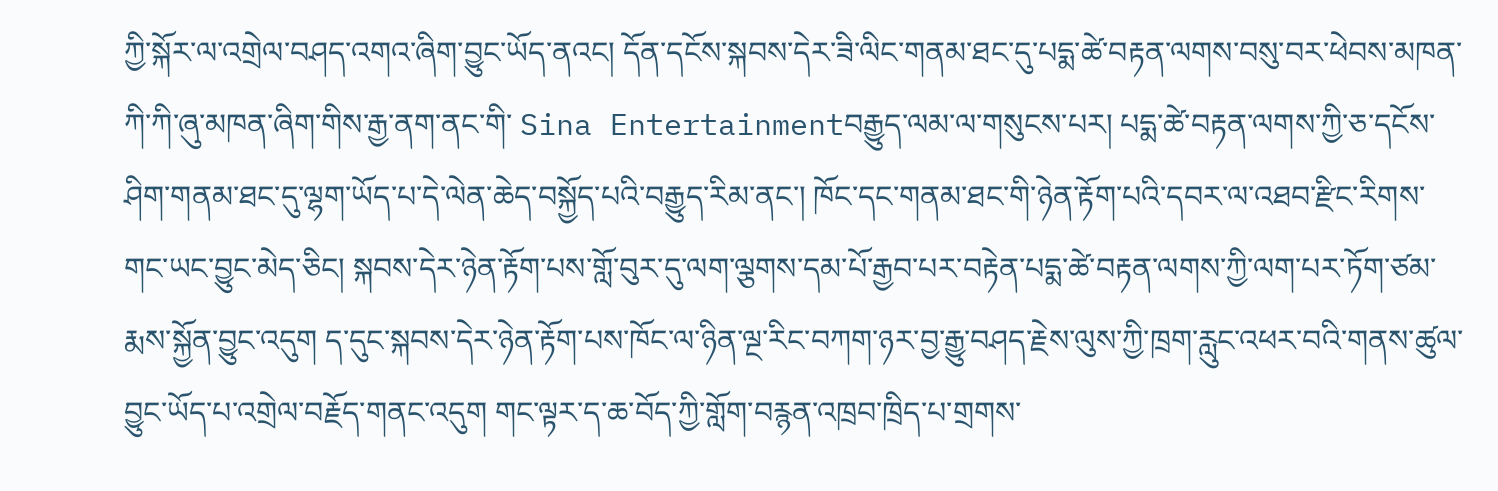ཀྱི་སྐོར་ལ་འགྲེལ་བཤད་འགའ་ཞིག་བྱུང་ཡོད་ནའང། དོན་དངོས་སྐབས་དེར་ཟི་ལིང་གནམ་ཐང་དུ་པདྨ་ཚེ་བརྟན་ལགས་བསུ་བར་ཕེབས་མཁན་ཀི་ཀི་ཞུ་མཁན་ཞིག་གིས་རྒྱ་ནག་ནང་གི་ Sina Entertainmentབརྒྱུད་ལམ་ལ་གསུངས་པར། པདྨ་ཚེ་བརྟན་ལགས་ཀྱི་ཅ་དངོས་ཤིག་གནམ་ཐང་དུ་ལྷག་ཡོད་པ་དེ་ལེན་ཆེད་བསྐྱོད་པའི་བརྒྱུད་རིམ་ནང་། ཁོང་དང་གནམ་ཐང་གི་ཉེན་རྟོག་པའི་དབར་ལ་འཐབ་རྫིང་རིགས་གང་ཡང་བྱུང་མེད་ཅིང། སྐབས་དེར་ཉེན་རྟོག་པས་གློ་བུར་དུ་ལག་ལྕགས་དམ་པོ་རྒྱབ་པར་བརྟེན་པདྨ་ཚེ་བརྟན་ལགས་ཀྱི་ལག་པར་ཏོག་ཙམ་རྨས་སྐྱོན་བྱུང་འདུག ད་དུང་སྐབས་དེར་ཉེན་རྟོག་པས་ཁོང་ལ་ཉིན་ལྔ་རིང་བཀག་ཉར་བྱ་རྒྱུ་བཤད་རྗེས་ལུས་ཀྱི་ཁྲག་རླུང་འཕར་བའི་གནས་ཚུལ་བྱུང་ཡོད་པ་འགྲེལ་བརྗོད་གནང་འདུག གང་ལྟར་ད་ཆ་བོད་ཀྱི་གློག་བརྙན་འཁྲབ་ཁྲིད་པ་གྲགས་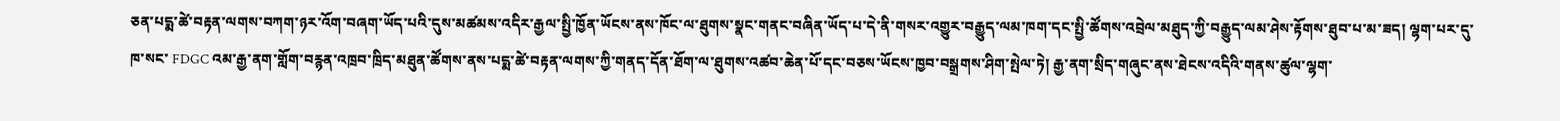ཅན་པདྨ་ཚེ་བརྟན་ལགས་བཀག་ཉར་འོག་བཞག་ཡོད་པའི་དུས་མཚམས་འདིར་རྒྱལ་སྤྱི་ཁྱོན་ཡོངས་ནས་ཁོང་ལ་ཐུགས་སྣང་གནང་བཞིན་ཡོད་པ་དེ་ནི་གསར་འགྱུར་བརྒྱུད་ལམ་ཁག་དང་སྤྱི་ཚོགས་འབྲེལ་མཐུད་ཀྱི་བརྒྱུད་ལམ་ཤེས་རྟོགས་ཐུབ་པ་མ་ཟད། ལྷག་པར་དུ་ཁ་སང་ FDGC འམ་རྒྱ་ནག་གློག་བརྙན་འཁྲབ་ཁྲིད་མཐུན་ཚོགས་ནས་པདྨ་ཚེ་བརྟན་ལགས་ཀྱི་གནད་དོན་ཐོག་ལ་ཐུགས་འཚབ་ཆེན་པོ་དང་བཅས་ཡོངས་ཁྱབ་བསྒྲགས་ཤིག་སྤེལ་ཏེ། རྒྱ་ནག་སྲིད་གཞུང་ནས་ཐེངས་འདིའི་གནས་ཚུལ་ལྷག་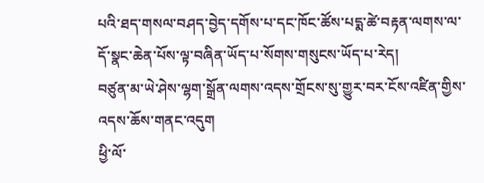པའི་ཐད་གསལ་བཤད་བྱེད་དགོས་པ་དང་ཁོང་ཚོས་པདྨ་ཚེ་བརྟན་ལགས་ལ་དོ་སྣང་ཆེན་པོས་ལྟ་བཞིན་ཡོད་པ་སོགས་གསུངས་ཡོད་པ་རེད།
བཙུན་མ་ཡེ་ཤེས་ལྷག་སྒྲོན་ལགས་འདས་གྲོངས་སུ་གྱུར་བར་ངོས་འཛིན་གྱིས་འདས་ཆོས་གནང་འདུག
ཕྱི་ལོ་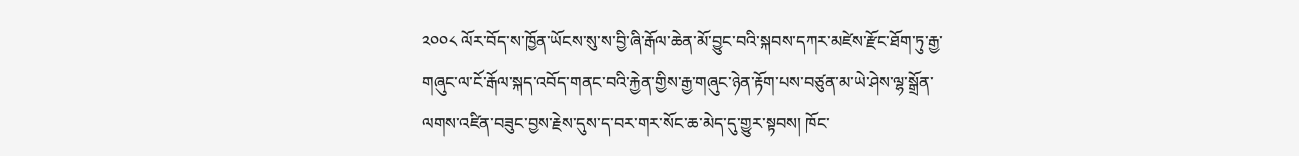༢༠༠༨ ལོར་བོད་ས་ཁྱོན་ཡོངས་སུ་ས་བྱི་ཞི་རྒོལ་ཆེན་མོ་བྱུང་བའི་སྐབས་དཀར་མཛེས་རྫོང་ཐོག་ཏུ་རྒྱ་གཞུང་ལ་ངོ་རྒོལ་སྐད་འབོད་གནང་བའི་རྐྱེན་གྱིས་རྒྱ་གཞུང་ཉེན་རྟོག་པས་བཙུན་མ་ཡེ་ཤེས་ལྷ་སྒྲོན་ལགས་འཛིན་བཟུང་བྱས་རྗེས་དུས་ད་བར་གར་སོང་ཆ་མེད་དུ་གྱུར་སྟབས། ཁོང་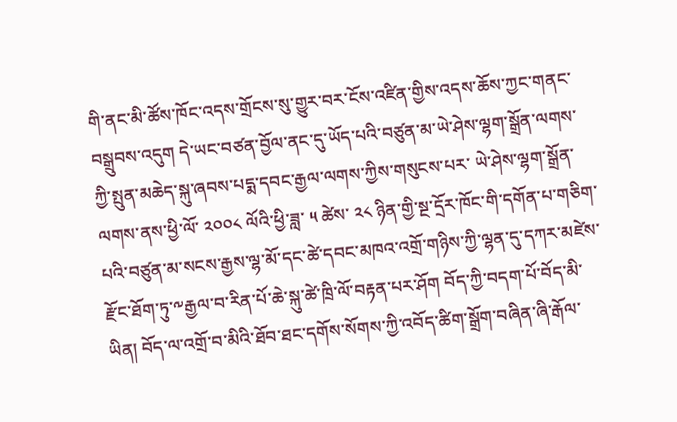གི་ནང་མི་ཚོས་ཁོང་འདས་གྲོངས་སུ་གྱུར་བར་ངོས་འཛིན་གྱིས་འདས་ཆོས་ཀྱང་གནང་བསྒྲུབས་འདུག དེ་ཡང་བཙན་བྱོལ་ནང་དུ་ཡོད་པའི་བཙུན་མ་ཡེ་ཤེས་ལྷག་སྒྲོན་ལགས་ཀྱི་སྤུན་མཆེད་སྐུ་ཞབས་པདྨ་དབང་རྒྱལ་ལགས་ཀྱིས་གསུངས་པར་ ཡེ་ཤེས་ལྷག་སྒྲོན་ལགས་ནས་ཕྱི་ལོ་ ༢༠༠༨ ལོའི་ཕྱི་ཟླ་ ༥ ཚེས་ ༢༨ ཉིན་གྱི་སྔ་དྲོར་ཁོང་གི་དགོན་པ་གཅིག་པའི་བཙུན་མ་སངས་རྒྱས་ལྷ་མོ་དང་ཚེ་དབང་མཁའ་འགྲོ་གཉིས་ཀྱི་ལྷན་དུ་དཀར་མཛེས་རྫོང་ཐོག་ཏུ་༸རྒྱལ་བ་རིན་པོ་ཆེ་སྐུ་ཚེ་ཁྲི་ལོ་བརྟན་པར་ཤོག བོད་ཀྱི་བདག་པོ་བོད་མི་ཡིན། བོད་ལ་འགྲོ་བ་མིའི་ཐོབ་ཐང་དགོས་སོགས་ཀྱི་འབོད་ཚིག་སྒྲོག་བཞིན་ཞི་རྒོལ་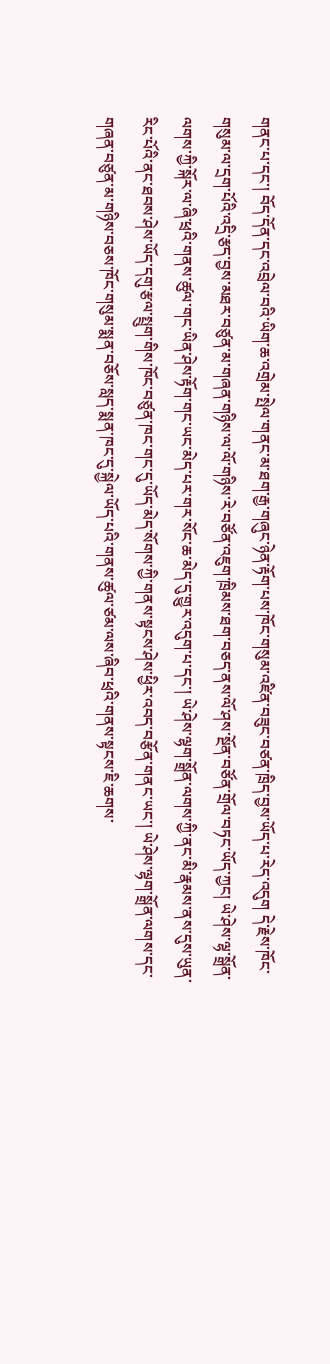གནང་པ་དང་། བོད་དོན་དང་འབྲེལ་བའི་ཡིག་ཆ་འགྲེམ་སྤེལ་གནང་མ་ཐག་རྒྱ་གཞུང་ཉེན་རྟོག་པས་ཁོང་གསུམ་འཛིན་བཟུང་བཙན་ཁྲིད་བྱས་ཡོད་པ་རེད་འདུག དེ་རྗེས་ཁོང་གསུམ་ལ་དྲག་པོའི་འདྲི་རྩད་བྱས་མཐར་བཙུན་མ་གཞན་གཉིས་ལ་ལོ་གཉིས་རེ་བཙོན་འཇུག་ཁྲིམས་ཐག་བཅད་ནས་ལོ་ཤས་སྔོན་བཙོན་གྲོལ་བཏང་ཡོད་ཀྱང། ཡེ་ཤེས་ལྷ་སྒྲོན་ལགས་ཀྱི་སྐོར་ལ་ཞི་ཕྲའི་གནས་ཚུལ་གང་ཡིན་ཤེས་རྟོག་གང་ཡང་མེད་པར་གར་སོང་ཆ་མེད་དུ་གྱུར་འདུག་པ་དང་། ཡེ་ཤེས་ལྷག་སྒྲོན་ལགས་ཀྱི་ནང་མི་རྣམས་ནས་དུས་ཡུན་རིང་པོའི་ནང་ཐབས་ཤེས་ཡོད་དགུ་རྩལ་སྤྲུག་གིས་ཁོང་བཙུན་ཁང་གང་དུ་ཡོད་མེད་སོགས་ཀྱི་གནས་སྟངས་ཤེས་ཕྱིར་འབད་བརྩོན་གནང་ཡང་། ཡེ་ཤེས་ལྷག་སྒྲོན་ལགས་དང་གཞན་བཙུན་མ་གཉིས་བཅས་ཁོང་གསུམ་སྨན་བཅོས་སླད་སྨན་ཁང་དུ་སྐྱེལ་ཡོད་པའི་གནས་ཚུལ་ཙམ་ལས་ཞིབ་ཕྲའི་གནས་སྟངས་ཇི་ཆགས་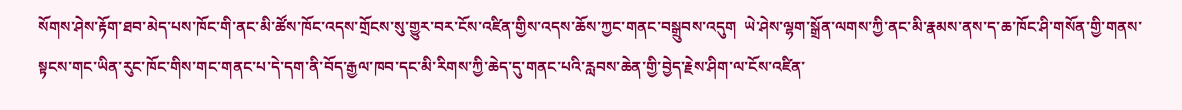སོགས་ཤེས་རྟོག་ཐབ་མེད་པས་ཁོང་གི་ནང་མི་ཚོས་ཁོང་འདས་གྲོངས་སུ་གྱུར་བར་ངོས་འཛིན་གྱིས་འདས་ཆོས་ཀྱང་གནང་བསྒྲུབས་འདུག  ཡེ་ཤེས་ལྷག་སྒྲོན་ལགས་ཀྱི་ནང་མི་རྣམས་ནས་ད་ཆ་ཁོང་ཤི་གསོན་གྱི་གནས་སྟངས་གང་ཡིན་རུང་ཁོང་གིས་གང་གནང་པ་དེ་དག་ནི་བོད་རྒྱལ་ཁབ་དང་མི་རིགས་ཀྱི་ཆེད་དུ་གནང་པའི་རླབས་ཆེན་གྱི་བྱེད་རྗེས་ཤིག་ལ་ངོས་འཛིན་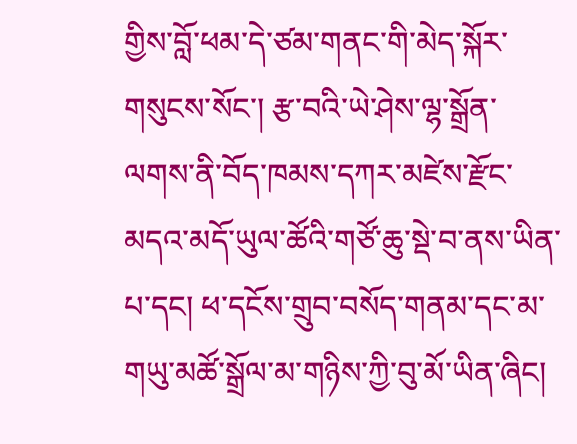གྱིས་བློ་ཕམ་དེ་ཙམ་གནང་གི་མེད་སྐོར་གསུངས་སོང་། རྩ་བའི་ཡེ་ཤེས་ལྷ་སྒྲོན་ལགས་ནི་བོད་ཁམས་དཀར་མཛེས་རྫོང་མདའ་མདོ་ཡུལ་ཚོའི་གཙོ་ཆུ་སྡེ་བ་ནས་ཡིན་པ་དང། ཕ་དངོས་གྲུབ་བསོད་གནམ་དང་མ་གཡུ་མཚོ་སྒྲོལ་མ་གཉིས་ཀྱི་བུ་མོ་ཡིན་ཞིང།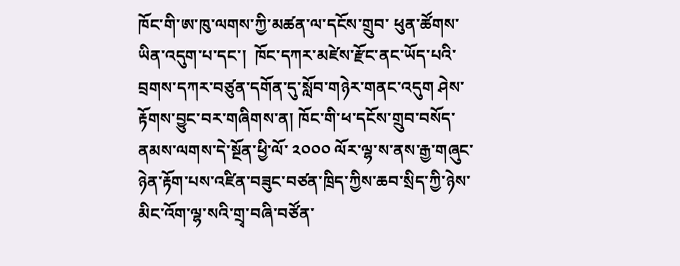ཁོང་གི་ཨ་ཁུ་ལགས་ཀྱི་མཚན་ལ་དངོས་གྲུབ་ ཕུན་ཚོགས་ཡིན་འདུག་པ་དང་།  ཁོང་དཀར་མཛེས་རྫོང་ནང་ཡོད་པའི་བྲགས་དཀར་བཙུན་དགོན་དུ་སློབ་གཉེར་གནང་འདུག ཤེས་རྟོགས་བྱུང་བར་གཞིགས་ན། ཁོང་གི་ཕ་དངོས་གྲུབ་བསོད་ནམས་ལགས་དེ་སྔོན་ཕྱི་ལོ་ ༢༠༠༠ ལོར་ལྷ་ས་ནས་རྒྱ་གཞུང་ཉེན་རྟོག་པས་འཛིན་བཟུང་བཙན་ཁྲིད་ཀྱིས་ཆབ་སྲིད་ཀྱི་ཉེས་མིང་འོག་ལྷ་སའི་གྲྭ་བཞི་བཙོན་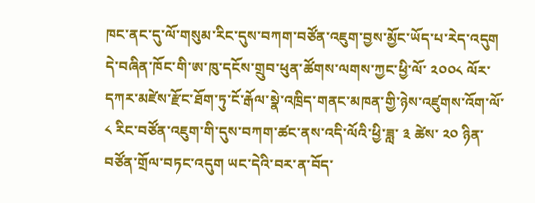ཁང་ནང་དུ་ལོ་གསུམ་རིང་དུས་བཀག་བཙོན་འཇུག་བྱས་མྱོང་ཡོད་པ་རེད་འདུག དེ་བཞིན་ཁོང་གི་ཨ་ཁུ་དངོས་གྲུབ་ཕུན་ཚོགས་ལགས་ཀྱང་ཕྱི་ལོ་ ༢༠༠༨ ལོར་དཀར་མཛེས་རྫོང་ཐོག་ཏུ་ངོ་རྒོལ་སྣེ་འཁྲིད་གནང་མཁན་གྱི་ཉེས་འཛུགས་འོག་ལོ་ ༨ རིང་བཙོན་འཇུག་གི་དུས་བཀག་ཚང་ནས་འདི་ལོའི་ཕྱི་ཟླ་ ༣ ཚེས་ ༢༠ ཉིན་བཙོན་གྲོལ་བཏང་འདུག ཡང་དེའི་བར་ན་བོད་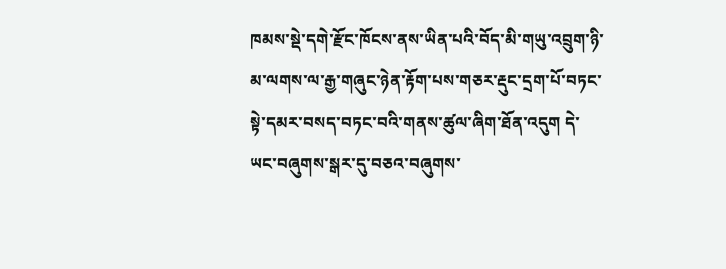ཁམས་སྡེ་དགེ་རྫོང་ཁོངས་ནས་ཡིན་པའི་བོད་མི་གཡུ་འབྲུག་ཉི་མ་ལགས་ལ་རྒྱ་གཞུང་ཉེན་རྟོག་པས་གཅར་རྡུང་དྲག་པོ་བཏང་སྟེ་དམར་བསད་བཏང་བའི་གནས་ཚུལ་ཞིག་ཐོན་འདུག དེ་ཡང་བཞུགས་སྒར་དུ་བཅའ་བཞུགས་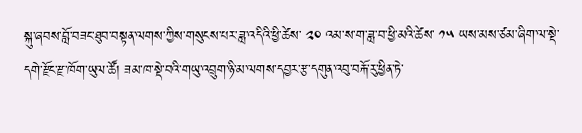སྐུ་ཞབས་བློ་བཟང་ཐུབ་བསྟན་ལགས་ཀྱིས་གསུངས་པར་ཟླ་འདིའི་ཕྱི་ཚེས་ ༢༠ འམ་ས་ག་ཟླ་བ་ཕྱི་མའི་ཚེས་ ༡༥ ཡས་མས་ཙམ་ཞིག་ལ་སྡེ་དགེ་རྫོང་རྫ་ཁོག་ཡུལ་ཚོ། ཟམ་ཁ་སྡེ་བའི་གཡུ་འབྲུག་ཉི་མ་ལགས་དབྱར་རྩ་དགུན་འབུ་བརྐོ་རུ་ཕྱིན་ཏེ་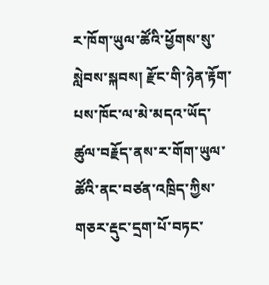ར་ཁོག་ཡུལ་ཚོའི་ཕྱོགས་སུ་སླེབས་སྐབས། རྫོང་གི་ཉེན་རྟོག་པས་ཁོང་ལ་མེ་མདའ་ཡོད་ཚུལ་བརྗོད་ནས་ར་གོག་ཡུལ་ཚོའི་ནང་བཙན་འཁྲིད་ཀྱིས་གཅར་རྡུང་དྲག་པོ་བཏང་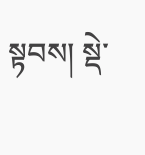སྟབས། སྡེ་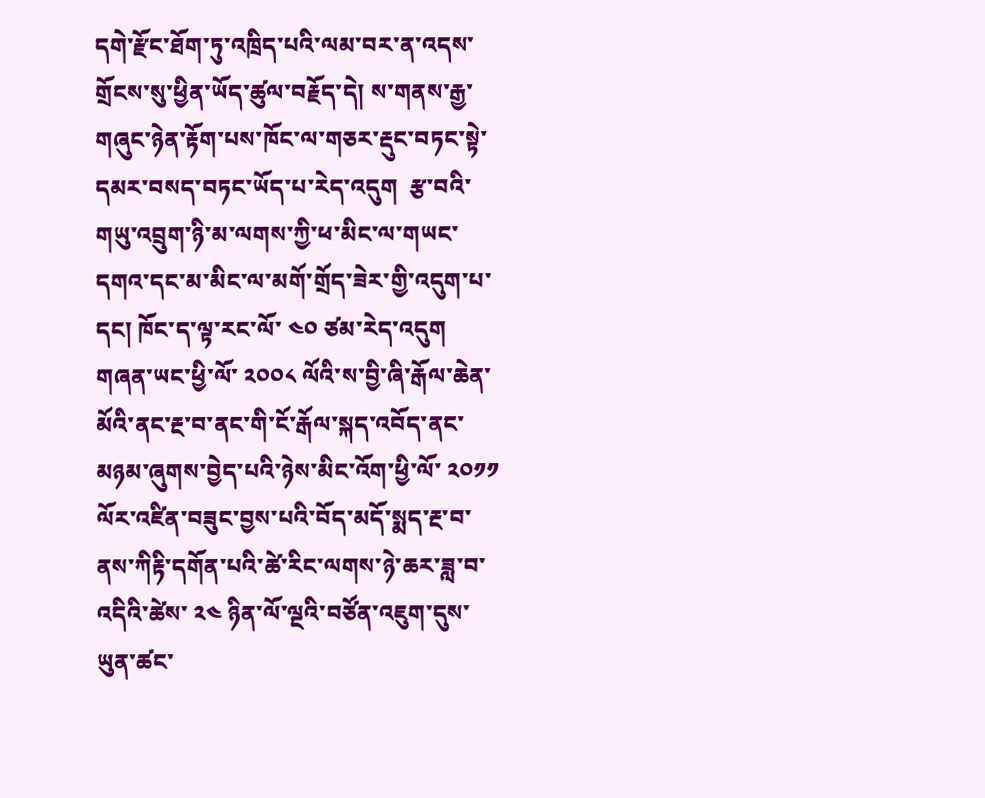དགེ་རྫོང་ཐོག་ཏུ་འཁྲིད་པའི་ལམ་བར་ན་འདས་གྲོངས་སུ་ཕྱིན་ཡོད་ཚུལ་བརྗོད་དེ། ས་གནས་རྒྱ་གཞུང་ཉེན་རྟོག་པས་ཁོང་ལ་གཅར་རྡུང་བཏང་སྟེ་དམར་བསད་བཏང་ཡོད་པ་རེད་འདུག  རྩ་བའི་གཡུ་འབྲུག་ཉི་མ་ལགས་ཀྱི་ཕ་མིང་ལ་གཡང་དགའ་དང་མ་མིང་ལ་མགོ་གྲོད་ཟེར་གྱི་འདུག་པ་དང། ཁོང་ད་ལྟ་རང་ལོ་ ༤༠ ཙམ་རེད་འདུག གཞན་ཡང་ཕྱི་ལོ་ ༢༠༠༨ ལོའི་ས་བྱི་ཞི་རྒོལ་ཆེན་མོའི་ནང་རྔ་བ་ནང་གི་ངོ་རྒོལ་སྐད་འབོད་ནང་མཉམ་ཞུགས་བྱེད་པའི་ཉེས་མིང་འོག་ཕྱི་ལོ་ ༢༠༡༡ ལོར་འཛིན་བཟུང་བྱས་པའི་བོད་མདོ་སྨད་རྔ་བ་ནས་ཀིརྟི་དགོན་པའི་ཚེ་རིང་ལགས་ཉེ་ཆར་ཟླ་བ་འདིའི་ཚེས་ ༢༤ ཉིན་ལོ་ལྔའི་བཙོན་འཇུག་དུས་ཡུན་ཚང་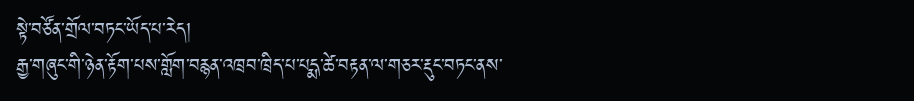སྟེ་བཙོན་གྲོལ་བཏང་ཡོད་པ་རེད།
རྒྱ་གཞུང་གི་ཉེན་རྟོག་པས་གློག་བརྙན་འཁྲབ་ཁྲིད་པ་པདྨ་ཚེ་བརྟན་ལ་གཅར་རྡུང་བཏང་ནས་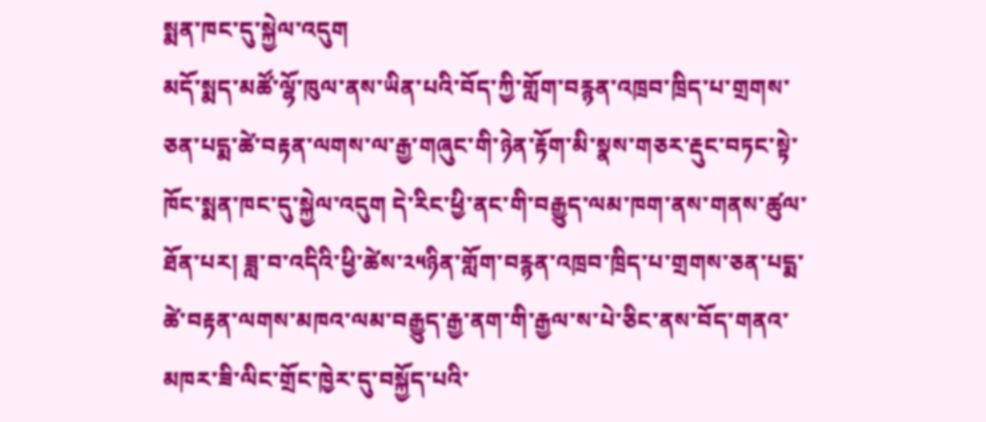སྨན་ཁང་དུ་སྐྱེལ་འདུག
མདོ་སྨད་མཚོ་ལྷོ་ཁུལ་ནས་ཡིན་པའི་བོད་ཀྱི་གློག་བརྙན་འཁྲབ་ཁྲིད་པ་གྲགས་ཅན་པདྨ་ཚེ་བརྟན་ལགས་ལ་རྒྱ་གཞུང་གི་ཉེན་རྟོག་མི་སྣས་གཅར་རྡུང་བཏང་སྟེ་ཁོང་སྨན་ཁང་དུ་སྐྱེལ་འདུག དེ་རིང་ཕྱི་ནང་གི་བརྒྱུད་ལམ་ཁག་ནས་གནས་ཚུལ་ཐོན་པར། ཟླ་བ་འདིའི་ཕྱི་ཚེས་༢༥ཉིན་གློག་བརྙན་འཁྲབ་ཁྲིད་པ་གྲགས་ཅན་པདྨ་ཚེ་བརྟན་ལགས་མཁའ་ལམ་བརྒྱུད་རྒྱ་ནག་གི་རྒྱལ་ས་པེ་ཅིང་ནས་བོད་གནའ་མཁར་ཟི་ལིང་གྲོང་ཁྱེར་དུ་བསྐྱོད་པའི་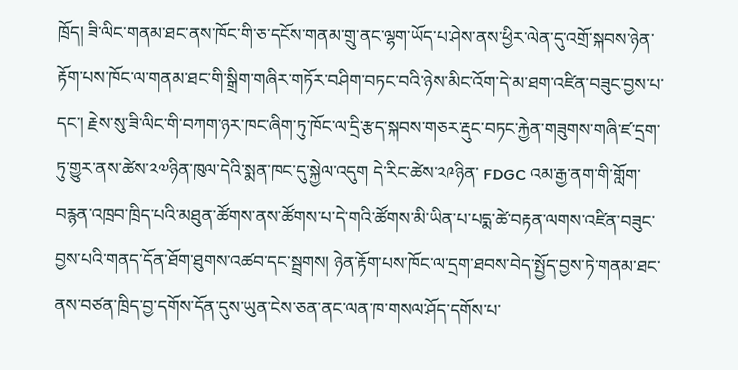ཁྲོད། ཟི་ལིང་གནམ་ཐང་ནས་ཁོང་གི་ཅ་དངོས་གནམ་གྲུ་ནང་ལྷག་ཡོད་པ་ཤེས་ནས་ཕྱིར་ལེན་དུ་འགྲོ་སྐབས་ཉེན་རྟོག་པས་ཁོང་ལ་གནམ་ཐང་གི་སྒྲིག་གཞིར་གཏོར་བཤིག་བཏང་བའི་ཉེས་མིང་འོག་དེ་མ་ཐག་འཛིན་བཟུང་བྱས་པ་དང་། རྗེས་སུ་ཟི་ལིང་གི་བཀག་ཉར་ཁང་ཞིག་ཏུ་ཁོང་ལ་དྲི་རྩད་སྐབས་གཅར་རྡུང་བཏང་རྐྱེན་གཟུགས་གཞི་ཛ་དྲག་ཏུ་གྱུར་ནས་ཚེས་༢༧ཉིན་ཁུལ་དེའི་སྨན་ཁང་དུ་སྐྱེལ་འདུག དེ་རིང་ཚེས་༢༩ཉིན་ FDGC འམ་རྒྱ་ནག་གི་གློག་བརྙན་འཁྲབ་ཁྲིད་པའི་མཐུན་ཚོགས་ནས་ཚོགས་པ་དེ་གའི་ཚོགས་མི་ཡིན་པ་པདྨ་ཚེ་བརྟན་ལགས་འཛིན་བཟུང་བྱས་པའི་གནད་དོན་ཐོག་ཐུགས་འཚབ་དང་སྦྲགས། ཉེན་རྟོག་པས་ཁོང་ལ་དྲག་ཐབས་བེད་སྤྱོད་བྱས་ཏེ་གནམ་ཐང་ནས་བཙན་ཁྲིད་བྱ་དགོས་དོན་དུས་ཡུན་ངེས་ཅན་ནང་ལན་ཁ་གསལ་ཤོད་དགོས་པ་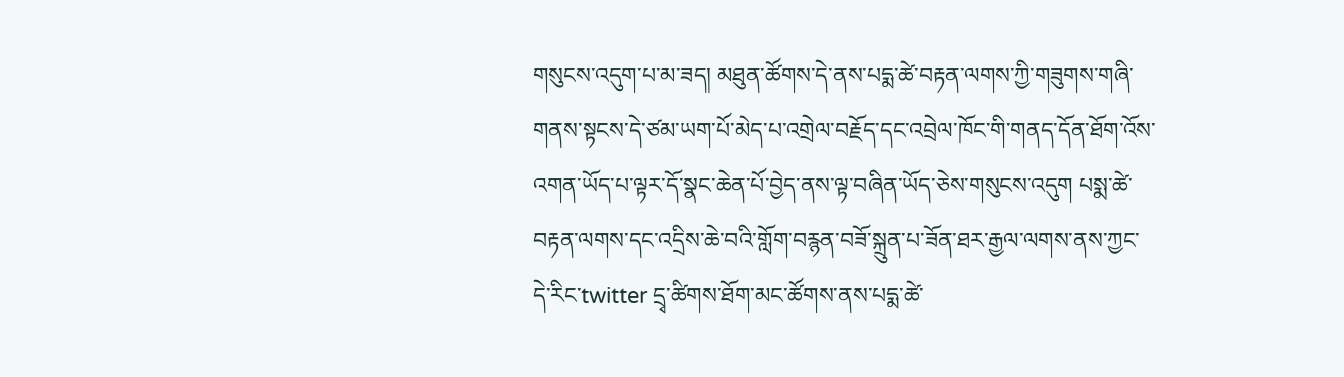གསུངས་འདུག་པ་མ་ཟད། མཐུན་ཚོགས་དེ་ནས་པདྨ་ཚེ་བརྟན་ལགས་ཀྱི་གཟུགས་གཞི་གནས་སྟངས་དེ་ཙམ་ཡག་པོ་མེད་པ་འགྲེལ་བརྗོད་དང་འབྲེལ་ཁོང་གི་གནད་དོན་ཐོག་འོས་འགན་ཡོད་པ་ལྟར་དོ་སྣང་ཆེན་པོ་བྱེད་ནས་ལྟ་བཞིན་ཡོད་ཅེས་གསུངས་འདུག པསྨ་ཚེ་བརྟན་ལགས་དང་འདྲིས་ཆེ་བའི་གློག་བརྙན་བཟོ་སྐྲུན་པ་ཟོན་ཐར་རྒྱལ་ལགས་ནས་ཀྱང་དེ་རིང་twitter དྲྭ་ཚིགས་ཐོག་མང་ཚོགས་ནས་པདྨ་ཚེ་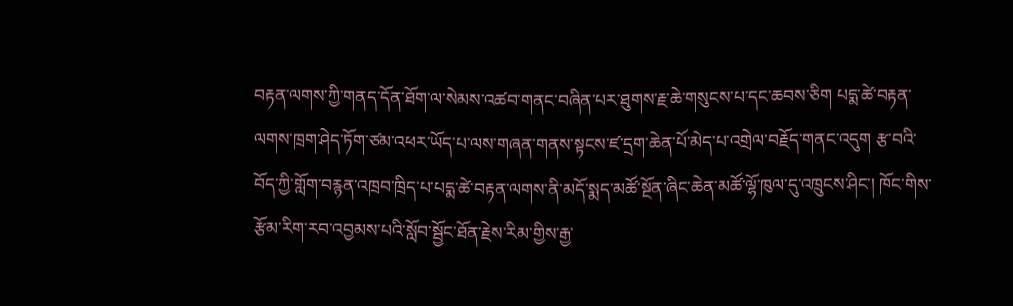བརྟན་ལགས་ཀྱི་གནད་དོན་ཐོག་ལ་སེམས་འཚབ་གནང་བཞིན་པར་ཐུགས་རྗ་ཆེ་གསུངས་པ་དང་ཆབས་ཅིག པདྨ་ཚེ་བརྟན་ལགས་ཁྲག་ཤེད་ཏོག་ཙམ་འཕར་ཡོད་པ་ལས་གཞན་གནས་སྟངས་ཛ་དྲག་ཆེན་པོ་མེད་པ་འགྲེལ་བརྗོད་གནང་འདུག རྩ་བའི་བོད་ཀྱི་གློག་བརྙན་འཁྲབ་ཁྲིད་པ་པདྨ་ཚེ་བརྟན་ལགས་ནི་མདོ་སྨད་མཚོ་སྔོན་ཞིང་ཆེན་མཚོ་ལྷོ་ཁུལ་དུ་འཁྲུངས་ཤིང་། ཁོང་གིས་རྩོམ་རིག་རབ་འབྱམས་པའི་སློབ་སྦྱོང་ཐོན་རྗེས་རིམ་གྱིས་རྒྱ་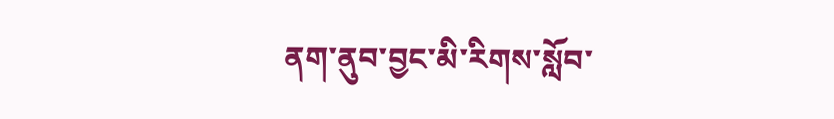ནག་ནུབ་བྱང་མི་རིགས་སློབ་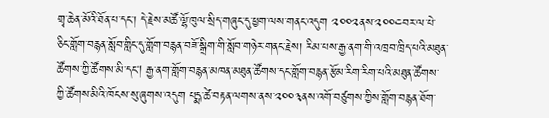གྲྭ་ཆེན་མོའི་ཐོན་པ་དང་། དེ་རྗེས་མཚོ་ལྷོ་ཁུལ་སྲིད་གཞུང་དུ་ཕྱག་ལས་གནང་འདུག ༢༠༠༢ནས་༢༠༠༤བར་ལ་པེ་ཅིང་གློག་བརྙན་སློབ་གླིང་དུ་གློག་བརྙན་བཟོ་སྒྲིག་གི་སློབ་གཉེར་གནང་རྗེས། རིམ་པས་རྒྱ་ནག་གི་འཁྲབ་ཁྲིད་པའི་མཐུན་ཚོགས་ཀྱི་ཚོགས་མི་དང། རྒྱ་ནག་གློག་བརྙན་མཁན་མཐུན་ཚོགས་དང་གློག་བརྙན་རྩོམ་རིག་རིག་པའི་མཐུན་ཚོགས་ཀྱི་ཚོགས་མིའི་ཁོངས་སུ་ཞུགས་འདུག པདྨ་ཚེ་བརྟན་ལགས་ནས་༢༠༠༣ནས་འགོ་བཙུགས་ཀྱིས་གློག་བརྙན་ཐོག་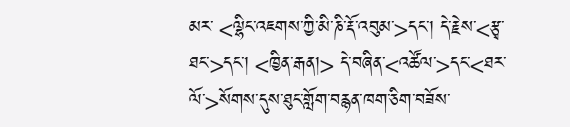མར་ <ལྷིང་འཇགས་ཀྱི་མི་ཎི་རྡོ་འབུམ་>དང་། དེ་རྗེས་<རྩྭ་ཐང་>དང་། <ཁྱིན་རྒན།> དེ་བཞིན་<འཚོལ་>དང་<ཐར་ལོ་>སོགས་དུས་ཐུང་གློག་བརྙན་ཁག་ཅིག་བཟོས་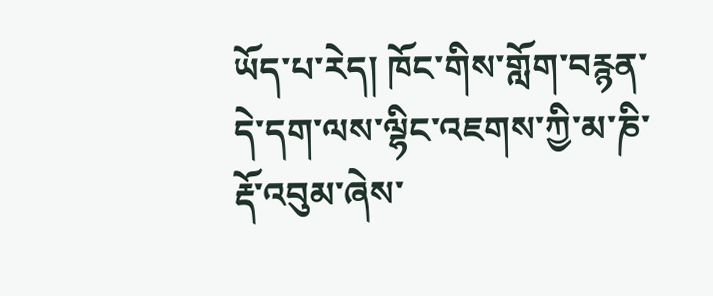ཡོད་པ་རེད། ཁོང་གིས་གློག་བརྙན་དེ་དག་ལས་ལྷིང་འཇགས་ཀྱི་མ་ཎི་རྡོ་འབུམ་ཞེས་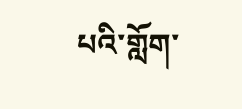པའི་གློག་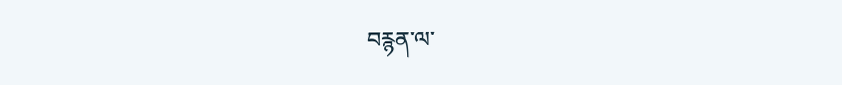བརྙན་ལ་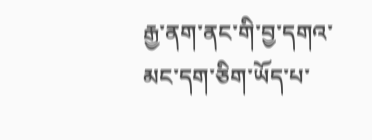རྒྱ་ནག་ནང་གི་བྱ་དགའ་མང་དག་ཅིག་ཡོད་པ་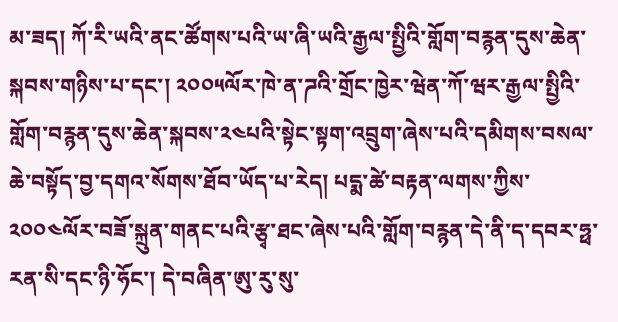མ་ཟད། ཀོ་རི་ཡའི་ནང་ཚོགས་པའི་ཡ་ཞི་ཡའི་རྒྱལ་སྤྱིའི་གློག་བརྙན་དུས་ཆེན་སྐབས་གཉིས་པ་དང་། ༢༠༠༥ལོར་ཁེ་ན་ཌའི་གྲོང་ཁྱེར་ཝེན་ཀོ་ཝར་རྒྱལ་སྤྱིའི་གློག་བརྙན་དུས་ཆེན་སྐབས་༢༤པའི་སྟེང་སྟག་འབྲུག་ཞེས་པའི་དམིགས་བསལ་ཆེ་བསྟོད་བྱ་དགའ་སོགས་ཐོབ་ཡོད་པ་རེད། པདྨ་ཚེ་བརྟན་ལགས་ཀྱིས་༢༠༠༤ལོར་བཟོ་སྐྲུན་གནང་པའི་རྩྭ་ཐང་ཞེས་པའི་གློག་བརྙན་དེ་ནི་ད་དབར་ཧྥ་རན་སི་དང་ཉི་ཧོང་། དེ་བཞིན་ཨུ་རུ་སུ་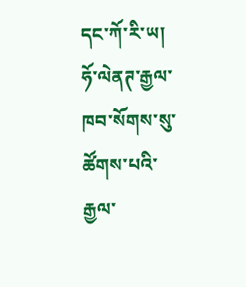དང་ཀོ་རི་ཡ། ཧོ་ལེནཊ་རྒྱལ་ཁབ་སོགས་སུ་ཚོགས་པའི་རྒྱལ་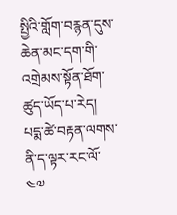སྤྱིའི་གློག་བརྙན་དུས་ཆེན་མང་དག་གི་འགྲེམས་སྟོན་ཐོག་ཚུད་ཡོད་པ་རེད། པདྨ་ཚེ་བརྟན་ལགས་ནི་ད་ལྟར་རང་ལོ་ ༤༧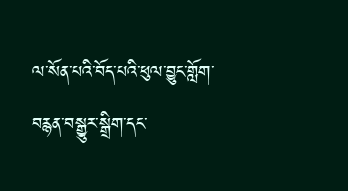ལ་སོན་པའི་བོད་པའི་ཕུལ་བྱུང་གློག་བརྙན་བསྒྱུར་སྒྲིག་དང་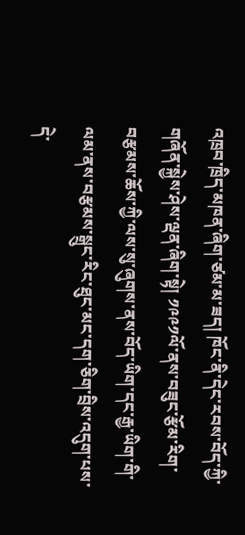འཁྲབ་ཁྲིད་མཁན་ཞིག་ཙམ་མ་ཟད། ཁོང་ནི་དེང་རབས་བོད་ཀྱི་གཞོན་སྐྱེས་ཤེས་ལྡན་ཞིག་སྟེ། ༡༩༩༡ལོ་ནས་བཟུང་རྩོམ་རིག་བརྩམས་ཆོས་ཀྱི་ལས་སུ་ཞུགས་ནས་བོད་ཡིག་དང་རྒྱ་ཡིག་གི་ལམ་ནས་བརྩམས་སྒྲུང་རིང་ཐུང་མང་དག་ཅིག་བྲིས་འདུག་པས་དེ་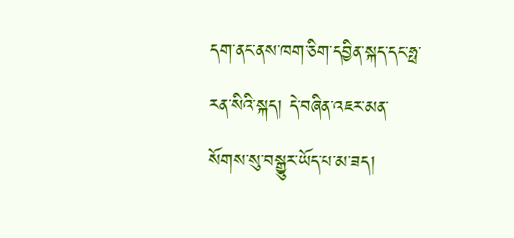དག་ནང་ནས་ཁག་ཅིག་དབྱིན་སྐད་དང་ཧྥ་རན་སིའི་སྐད། དེ་བཞིན་འཇར་མན་སོགས་སུ་བསྒྱུར་ཡོད་པ་མ་ཟད།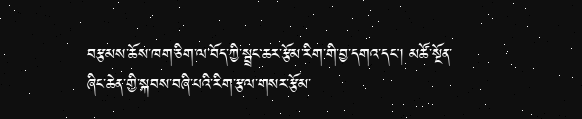བརྩམས་ཆོས་ཁག་ཅིག་ལ་བོད་ཀྱི་སྦྲང་ཆར་རྩོམ་རིག་གི་བྱ་དགའ་དང། མཚོ་སྔོན་ཞིང་ཆེན་གྱི་སྐབས་བཞི་པའི་རིག་རྩལ་གསར་རྩོམ་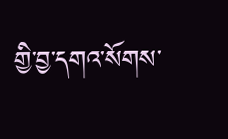གྱི་བྱ་དགའ་སོགས་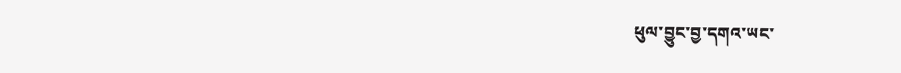ཕུལ་བྱུང་བྱ་དགའ་ཡང་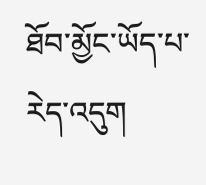ཐོབ་མྱོང་ཡོད་པ་རེད་འདུག